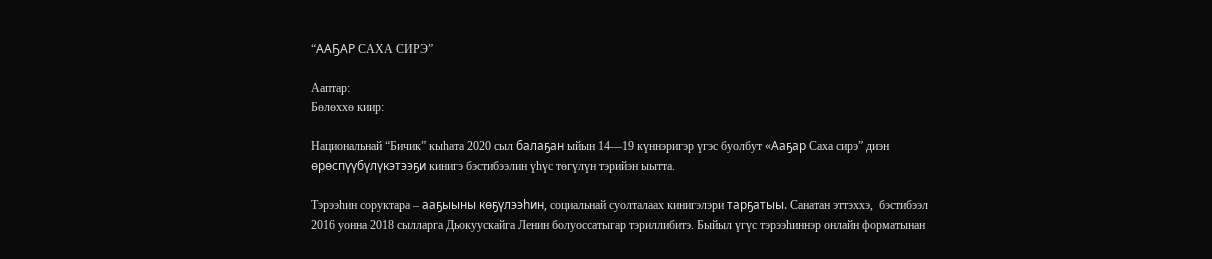“ААҔАР САХА СИРЭ”

Ааптар:
Бөлөххө киир:

Национальнай “Бичик” кыһата 2020 сыл балаҕан ыйын 14—19 күннэригэр үгэс буолбут «Ааҕар Саха сирэ” диэн өрөспүүбүлүкэтээҕи кинигэ бэстибээлин үһүс төгүлүн тэрийэн ыытта.

Тэрээһин соруктара – ааҕыыны көҕүлээһин, социальнай суолталаах кинигэлэри тарҕатыы. Санатан эттэххэ,  бэстибээл 2016 уонна 2018 сылларга Дьокуускайга Ленин болуоссатыгар тэриллибитэ. Быйыл үгүс тэрээһиннэр онлайн форматынан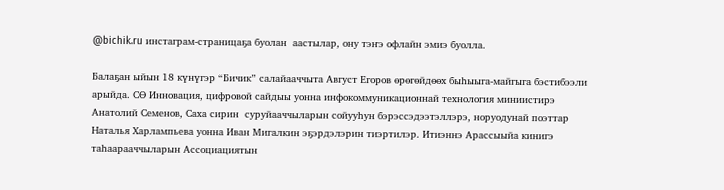@bichik.ru инстаграм-страницаҕа буолан  аастылар, ону тэҥэ офлайн эмиэ буолла.

Балаҕан ыйын 18 күнүгэр “Бичик” салайааччыта Август Егоров өрөгөйдөөх быһыыга-майгыга бэстибээли арыйда. СӨ Инновация, цифровой сайдыы уонна инфокоммуникационнай технология миниистирэ Анатолий Семенов, Саха сирин  суруйааччыларын сойууһун бэрэссэдээтэллэрэ, норуодунай поэттар Наталья Харлампьева уонна Иван Мигалкин эҕэрдэлэрин тиэртилэр. Итиэннэ Арассыыйа кинигэ таһаарааччыларын Ассоциациятын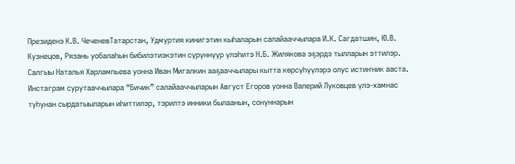Президенэ К.В. ЧеченевТатарстан, Удмуртия кинигэтин кыһаларын салайааччылара И.К. Сагдатшин, Ю.В. Кузнецов, Рязань уобалаһын бибилэтиэкэтин сүрүннүүр үлэһитэ Н.Б. Жилякова эҕэрдэ тылларын эттилэр. Салгыы Наталья Харлампьева уонна Иван Мигалкин ааҕааччылары кытта көрсүһүүлэрэ олус истиҥник ааста. Инстаграм сурутааччылара “Бичик” салайааччыларын Август Егоров уонна Валерий Луковцев үлэ-хамнас туһунан сырдатыыларын иһиттилэр, тэрилтэ инники былаанын, сонуннарын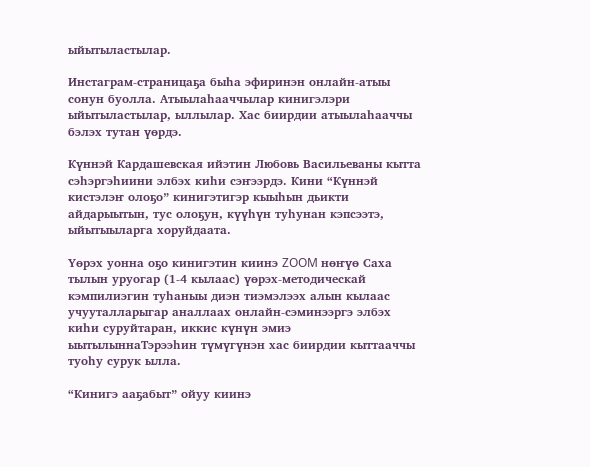ыйытыластылар.

Инстаграм-страницаҕа быһа эфиринэн онлайн-атыы сонун буолла. Атыылаһааччылар кинигэлэри  ыйытыластылар, ыллылар. Хас биирдии атыылаһааччы бэлэх тутан үөрдэ.

Күннэй Кардашевская ийэтин Любовь Васильеваны кытта сэһэргэһиини элбэх киһи сэҥээрдэ. Кини “Күннэй кистэлэҥ олоҕо” кинигэтигэр кыыһын дьикти айдарыытын, тус олоҕун, күүһүн туһунан кэпсээтэ, ыйытыыларга хоруйдаата.

Үөрэх уонна оҕо кинигэтин киинэ ZOOM нөҥүө Саха тылын уруогар (1-4 кылаас) үөрэх-методическай кэмпилиэгин туһаныы диэн тиэмэлээх алын кылаас учууталларыгар аналлаах онлайн-сэминээргэ элбэх киһи суруйтаран, иккис күнүн эмиэ ыытылыннаТэрээһин түмүгүнэн хас биирдии кыттааччы  туоһу сурук ылла.

“Кинигэ ааҕабыт” ойуу киинэ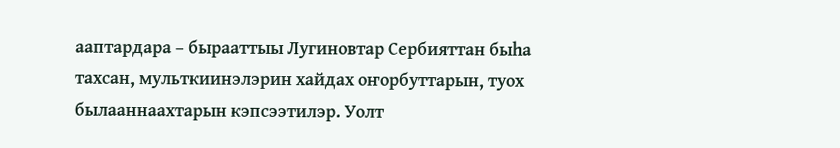ааптардара – бырааттыы Лугиновтар Сербияттан быһа тахсан, мульткиинэлэрин хайдах оҥорбуттарын, туох былааннаахтарын кэпсээтилэр. Уолт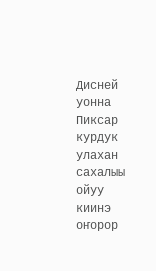Дисней уонна Пиксар курдук улахан сахалыы ойуу киинэ оҥорор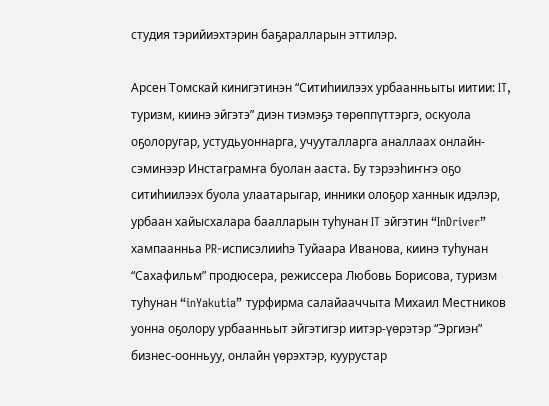студия тэрийиэхтэрин баҕаралларын эттилэр.

Арсен Томскай кинигэтинэн “Ситиһиилээх урбаанньыты иитии: IT, туризм, киинэ эйгэтэ” диэн тиэмэҕэ төрөппүттэргэ, оскуола оҕолоругар, устудьуоннарга, учууталларга аналлаах онлайн-сэминээр Инстаграмҥа буолан ааста. Бу тэрээһиҥҥэ оҕо ситиһиилээх буола улаатарыгар, инники олоҕор ханнык идэлэр, урбаан хайысхалара баалларын туһунан IT эйгэтин “InDriver” хампаанньа PR-исписэлииһэ Туйаара Иванова, киинэ туһунан “Сахафильм” продюсера, режиссера Любовь Борисова, туризм туһунан “inYakutia” турфирма салайааччыта Михаил Местников уонна оҕолору урбаанньыт эйгэтигэр иитэр-үөрэтэр “Эргиэн” бизнес-оонньуу, онлайн үөрэхтэр, куурустар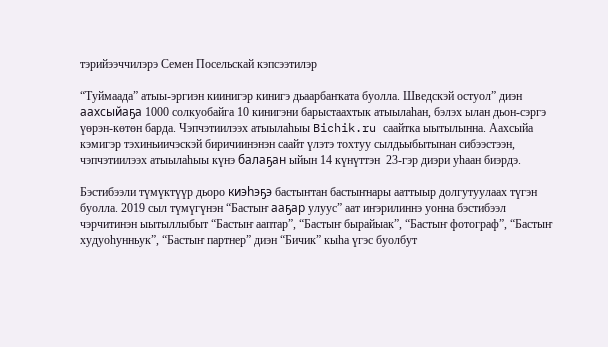тэрийээччилэрэ Семен Посельскай кэпсээтилэр

“Туймаада” атыы-эргиэн киинигэр кинигэ дьаарбаҥката буолла. Шведскэй остуол” диэн аахсыйаҕа 1000 солкуобайга 10 кинигэни барыстаахтык атыылаһан, бэлэх ылан дьон-сэргэ үөрэн-көтөн барда. Чэпчэтиилээх атыылаһыы Bichik.ru саайтка ыытылынна. Аахсыйа кэмигэр тэхиньиичэскэй биричиинэнэн саайт үлэтэ тохтуу сылдьыбытынан сибээстээн, чэпчэтиилээх атыылаһыы күнэ балаҕан ыйын 14 күнүттэн  23-гэр диэри уһаан биэрдэ.

Бэстибээли түмүктүүр дьоро киэһэҕэ бастыҥтан бастыҥнары ааттыыр долгутуулаах түгэн буолла. 2019 сыл түмүгүнэн “Бастыҥ ааҕар улуус” аат иҥэрилиннэ уонна бэстибээл чэрчитинэн ыытыллыбыт “Бастыҥ ааптар”, “Бастыҥ бырайыак”, “Бастыҥ фотограф”, “Бастыҥ худуоһунньук”, “Бастыҥ партнер” диэн “Бичик” кыһа үгэс буолбут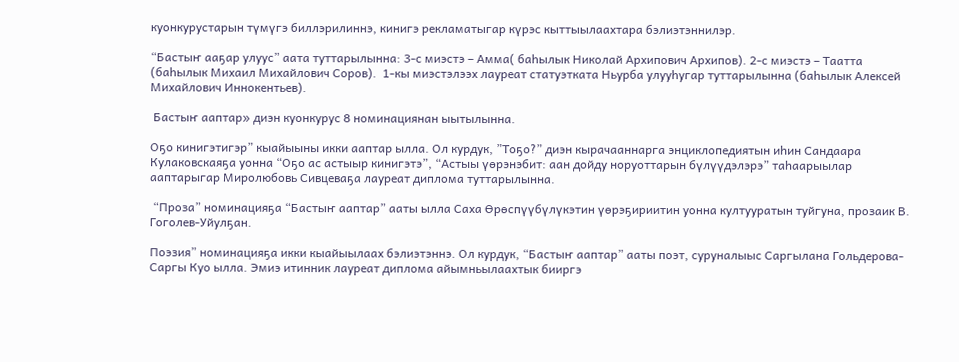куонкурустарын түмүгэ биллэрилиннэ, кинигэ рекламатыгар күрэс кыттыылаахтара бэлиэтэннилэр.

“Бастыҥ ааҕар улуус” аата туттарылынна: 3-с миэстэ – Амма( баһылык Николай Архипович Архипов). 2-с миэстэ – Таатта (баһылык Михаил Михайлович Соров).  1-кы миэстэлээх лауреат статуэтката Ньурба улууһугар туттарылынна (баһылык Алексей Михайлович Иннокентьев).

 Бастыҥ ааптар» диэн куонкурус 8 номинациянан ыытылынна.

Оҕо кинигэтигэр” кыайыыны икки ааптар ылла. Ол курдук, ”Тоҕо?” диэн кырачааннарга энциклопедиятын иһин Сандаара Кулаковскаяҕа уонна “Оҕо ас астыыр кинигэтэ”, “Астыы үөрэнэбит: аан дойду норуоттарын бүлүүдэлэрэ” таһаарыылар ааптарыгар Миролюбовь Сивцеваҕа лауреат диплома туттарылынна.

 “Проза” номинацияҕа “Бастыҥ ааптар” ааты ылла Саха Өрөспүүбүлүкэтин үөрэҕириитин уонна култууратын туйгуна, прозаик В. Гоголев-Уйулҕан.

Поэзия” номинацияҕа икки кыайыылаах бэлиэтэннэ. Ол курдук, “Бастыҥ ааптар” ааты поэт, суруналыыс Саргылана Гольдерова-Саргы Куо ылла. Эмиэ итинник лауреат диплома айымньылаахтык бииргэ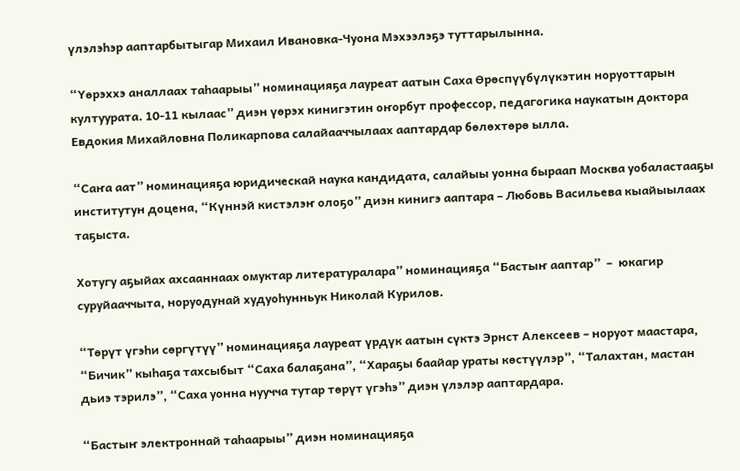үлэлэһэр ааптарбытыгар Михаил Ивановка-Чуона Мэхээлэҕэ туттарылынна.

“Үөрэххэ аналлаах таһаарыы” номинацияҕа лауреат аатын Саха Өрөспүүбүлүкэтин норуоттарын  култуурата. 10-11 кылаас” диэн үөрэх кинигэтин оҥорбут профессор, педагогика наукатын доктора Евдокия Михайловна Поликарпова салайааччылаах ааптардар бөлөхтөрө ылла.

“Саҥа аат” номинацияҕа юридическай наука кандидата, салайыы уонна быраап Москва уобаластааҕы институтун доцена, “Күннэй кистэлэҥ олоҕо” диэн кинигэ ааптара – Любовь Васильева кыайыылаах таҕыста.

Хотугу аҕыйах ахсааннаах омуктар литературалара” номинацияҕа “Бастыҥ ааптар”  –  юкагир суруйааччыта, норуодунай худуоһунньук Николай Курилов.

“Төрүт үгэһи сөргүтүү” номинацияҕа лауреат үрдүк аатын сүктэ Эрнст Алексеев – норуот маастара, “Бичик” кыһаҕа тахсыбыт “Саха балаҕана”, “Хараҕы баайар ураты көстүүлэр”, “Талахтан, мастан дьиэ тэрилэ”, “Саха уонна нуучча тутар төрүт үгэһэ” диэн үлэлэр ааптардара.

“Бастыҥ электроннай таһаарыы” диэн номинацияҕа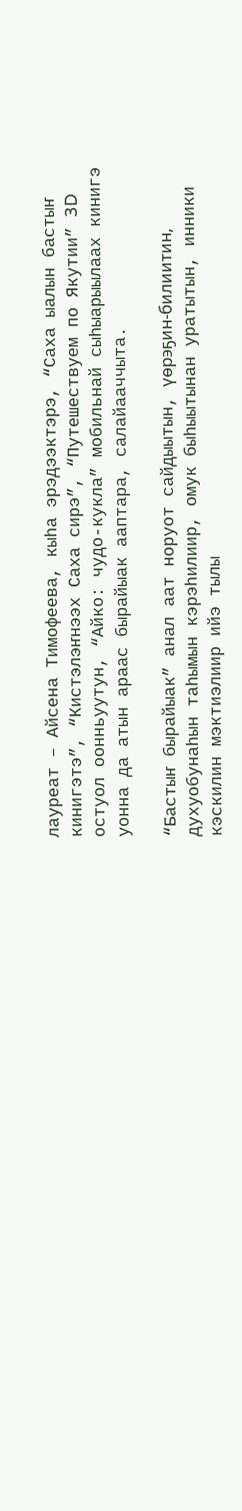лауреат – Айсена Тимофеева, кыһа эрэдээктэрэ, “Саха ыалын бастыҥ кинигэтэ”, “Кистэлэҥнээх Саха сирэ”, “Путешествуем по Якутии” 3D остуол оонньуутун, “Айко: чудо-кукла” мобильнай сыһыарыылаах кинигэ уонна да атын араас бырайыак ааптара, салайааччыта.

“Бастыҥ бырайыак” анал аат норуот сайдыытын, үөрэҕин-билиитин, духуобунаһын таһымын кэрэһилиир, омук быһыытынан уратытын, инники кэскилин мэктиэлиир ийэ тылы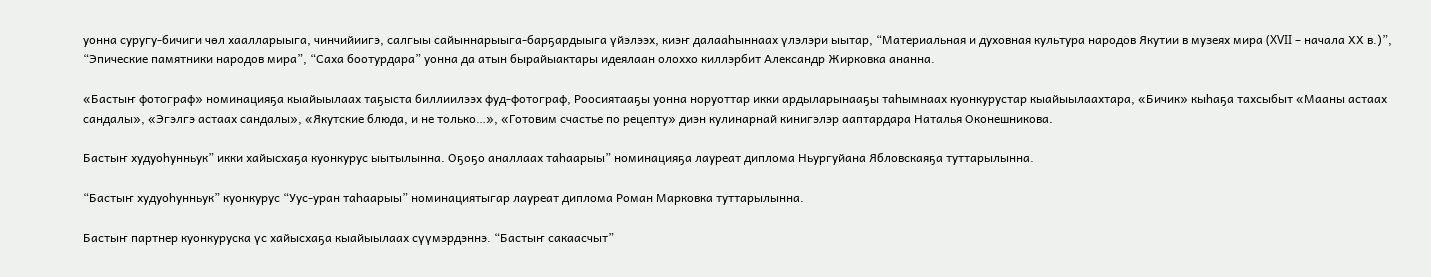уонна суругу-бичиги чөл хаалларыыга, чинчийиигэ, салгыы сайыннарыыга-барҕардыыга үйэлээх, киэҥ далааһыннаах үлэлэри ыытар, “Материальная и духовная культура народов Якутии в музеях мира (XVII – начала ХХ в.)”, “Эпические памятники народов мира”, “Саха боотурдара” уонна да атын бырайыактары идеялаан олоххо киллэрбит Александр Жирковка ананна.

«Бастыҥ фотограф» номинацияҕа кыайыылаах таҕыста биллиилээх фуд-фотограф, Роосиятааҕы уонна норуоттар икки ардыларынааҕы таһымнаах куонкурустар кыайыылаахтара, «Бичик» кыһаҕа тахсыбыт «Мааны астаах сандалы», «Эгэлгэ астаах сандалы», «Якутские блюда, и не только…», «Готовим счастье по рецепту» диэн кулинарнай кинигэлэр ааптардара Наталья Оконешникова.

Бастыҥ худуоһунньук” икки хайысхаҕа куонкурус ыытылынна. Оҕоҕо аналлаах таһаарыы” номинацияҕа лауреат диплома Ньургуйана Ябловскаяҕа туттарылынна.

“Бастыҥ худуоһунньук” куонкурус “Уус-уран таһаарыы” номинациятыгар лауреат диплома Роман Марковка туттарылынна.

Бастыҥ партнер куонкуруска үс хайысхаҕа кыайыылаах сүүмэрдэннэ. “Бастыҥ сакаасчыт”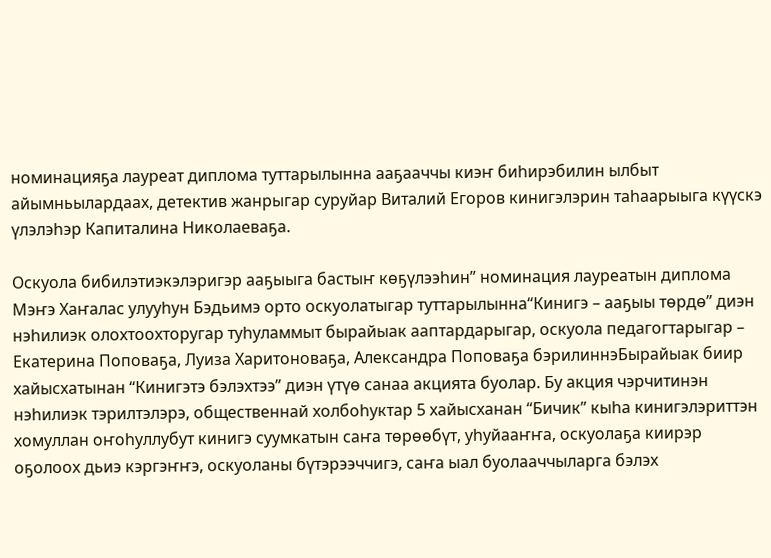номинацияҕа лауреат диплома туттарылынна ааҕааччы киэҥ биһирэбилин ылбыт айымньылардаах, детектив жанрыгар суруйар Виталий Егоров кинигэлэрин таһаарыыга күүскэ үлэлэһэр Капиталина Николаеваҕа.

Оскуола бибилэтиэкэлэригэр ааҕыыга бастыҥ көҕүлээһин” номинация лауреатын диплома Мэҥэ Хаҥалас улууһун Бэдьимэ орто оскуолатыгар туттарылынна“Кинигэ – ааҕыы төрдө” диэн нэһилиэк олохтоохторугар туһуламмыт бырайыак ааптардарыгар, оскуола педагогтарыгар – Екатерина Поповаҕа, Луиза Харитоноваҕа, Александра Поповаҕа бэрилиннэБырайыак биир хайысхатынан “Кинигэтэ бэлэхтээ” диэн үтүө санаа акцията буолар. Бу акция чэрчитинэн нэһилиэк тэрилтэлэрэ, общественнай холбоһуктар 5 хайысханан “Бичик” кыһа кинигэлэриттэн хомуллан оҥоһуллубут кинигэ суумкатын саҥа төрөөбүт, уһуйааҥҥа, оскуолаҕа киирэр оҕолоох дьиэ кэргэҥҥэ, оскуоланы бүтэрээччигэ, саҥа ыал буолааччыларга бэлэх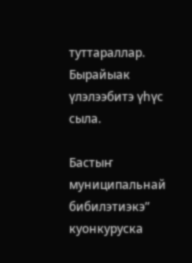туттараллар. Бырайыак үлэлээбитэ үһүс сыла.

Бастыҥ муниципальнай бибилэтиэкэ” куонкуруска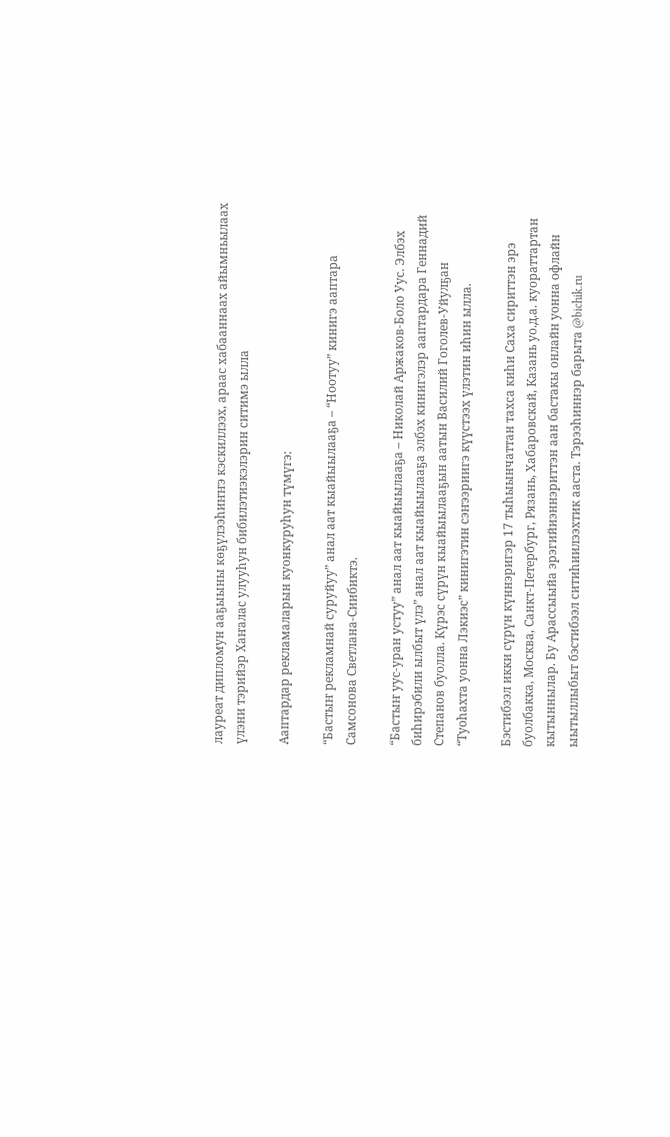лауреат дипломун ааҕыыны көҕүлээһиҥҥэ кэскиллээх, араас хабааннаах айымньылаах үлэни тэрийэр Хаҥалас улууһун бибилэтиэкэлэрин ситимэ ылла

Ааптардар рекламаларын куонкуруһун түмүгэ:

“Бастыҥ рекламнай суруйуу” анал аат кыайыылааҕа – “Ноотуу” кинигэ ааптара Самсонова Светлана-Сиибиктэ.

“Бастыҥ уус-уран устуу” анал аат кыайыылааҕа – Николай Аржаков-Боло Уус. Элбэх биһирэбили ылбыт үлэ” анал аат кыайыылааҕа элбэх кинигэлэр ааптардара Геннадий Степанов буолла. Күрэс сүрүн кыайыылааҕын аатын Василий Гоголев-Уйулҕан “Туоһахта уонна Лэкиэс” кинигэтин сэҥээриигэ күүстээх үлэтин иһин ылла.

Бэстибээл икки сүрүн күннэригэр 17 тыһыынчаттан тахса киһи Саха сириттэн эрэ буолбакка, Москва, Санкт-Петербург, Рязань, Хабаровскай, Казань уо.д.а. куораттартан кытыннылар. Бу Арассыыйа эрэгийиэннэриттэн аан бастакы онлайн уонна офлайн ыытыллыбыт бэстибээл ситиһиилээхтик ааста. Тэрээһиннэр барыта @bichik.ru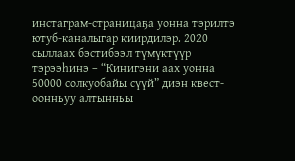инстаграм-страницаҕа уонна тэрилтэ ютуб-каналыгар киирдилэр. 2020 сыллаах бэстибээл түмүктүүр тэрээһинэ – “Кинигэни аах уонна 50000 солкуобайы сүүй” диэн квест-оонньуу алтынньы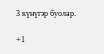3 күнүгэр буолар.

+1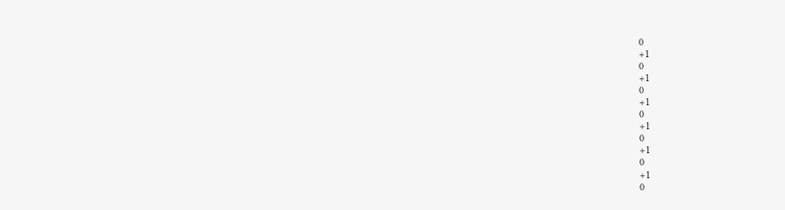0
+1
0
+1
0
+1
0
+1
0
+1
0
+1
0